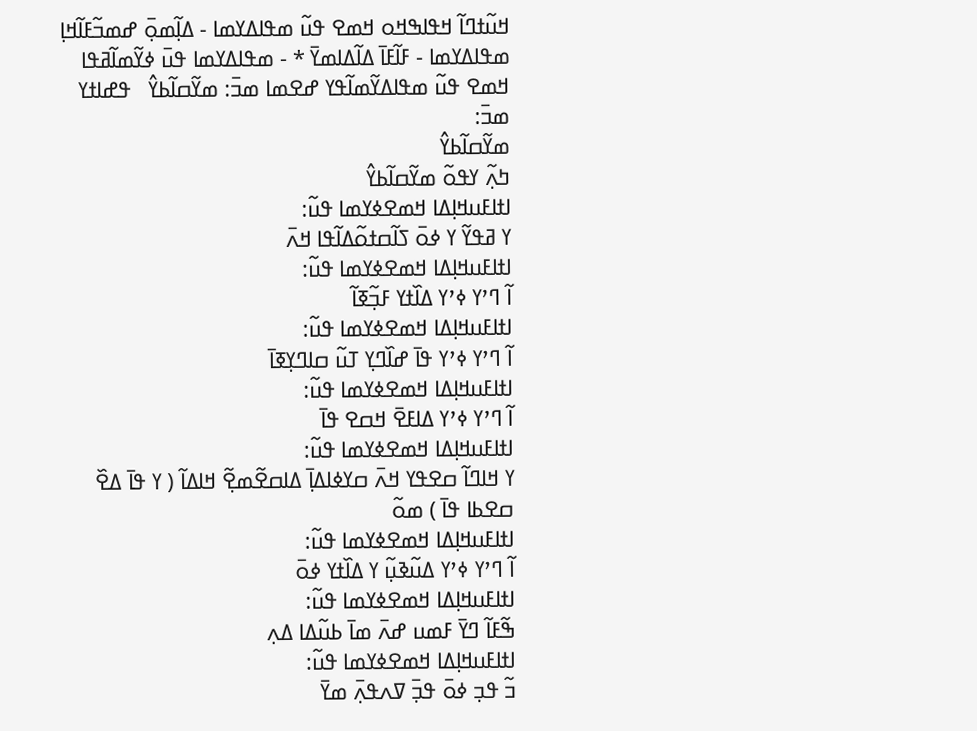ߞߎ߬ߙߣߊ߬ ߞߟߊߒߞߋ ߞߘߐ ߟߎ߬ ߘߟߊߡߌߘߊ - ߡߊ߲߬ߘߋ߲߫ ߝߘߏ߬ߓߊ߬ߞߊ߲ ߘߟߊߡߌߘߊ - ߓߊ߬ߓߊ߫ ߡߊ߬ߡߊߘߌ߫ * - ߘߟߊߡߌߘߊ ߟߎ߫ ߦߌ߬ߘߊ߬ߥߟߊ
ߞߘߐ ߟߎ߬ ߘߟߊߡߌ߬ߘߊ߬ߟߌ ߝߐߘߊ ߘߏ߫: ߘߌ߬ߛߊ߬ߕߌ߮   ߟߝߊߙߌ ߘߏ߫:
ߘߌ߬ߛߊ߬ߕߌ߮
ߤߍ߲߬ ߌߟߋ߬ ߘߌ߬ߛߊ߬ߕߌ߮
ߊߙߊߓߎߞߊ߲ߡߊ ߞߘߐߦߌߘߊ ߟߎ߬:
ߌ ߥߟߌ߬ ߌ ߦߋ߫ ߖߊ߬ߛߙߋ߬ߡߊ߬ߟߊ ߞߍ߫
ߊߙߊߓߎߞߊ߲ߡߊ ߞߘߐߦߌߘߊ ߟߎ߬:
ߊ߬ ߣߴߌ ߦߴߌ ߡߊ߰ߙߌ ߓߏ߲߬ߧߊ߬
ߊߙߊߓߎߞߊ߲ߡߊ ߞߘߐߦߌߘߊ ߟߎ߬:
ߊ߬ ߣߴߌ ߦߴߌ ߟߊ߫ ߝߊ߰ߣߌ߲ ߠߎ߬ ߛߊߣߌ߲ߧߊ߫
ߊߙߊߓߎߞߊ߲ߡߊ ߞߘߐߦߌߘߊ ߟߎ߬:
ߊ߬ ߣߴߌ ߦߴߌ ߡߊߓߐ߫ ߞߛߐ ߟߊ߫
ߊߙߊߓߎߞߊ߲ߡߊ ߞߘߐߦߌߘߊ ߟߎ߬:
ߌ ߞߊߣߊ߬ ߛߐߟߌ ߞߍ߫ ߛߌߦߊߡߊ߲߫ ߡߊߛߐ߬ߘߐ߲߬ ߞߊߡߊ߬ ( ߌ ߟߊ߫ ߡߐ߰ ߛߐߕߊ ߟߊ߫ ) ߘߋ߬
ߊߙߊߓߎߞߊ߲ߡߊ ߞߘߐߦߌߘߊ ߟߎ߬:
ߊ߬ ߣߴߌ ߦߴߌ ߡߎ߬ߢߎ߲߬ ߌ ߡߊ߰ߙߌ ߦߋ߫
ߊߙߊߓߎߞߊ߲ߡߊ ߞߘߐߦߌߘߊ ߟߎ߬:
ߒ߬ߓߊ߬ ߣߌ߫ ߓߘߎ ߝߍ߫ ߘߊ߫ ߕߎ߬ߡߊ ߡߍ߲
ߊߙߊߓߎߞߊ߲ߡߊ ߞߘߐߦߌߘߊ ߟߎ߬:
ߏ߬ ߟߏ߲ ߦߋ߫ ߟߏ߲߫ ߜߍߟߍ߲߫ ߘߌ߫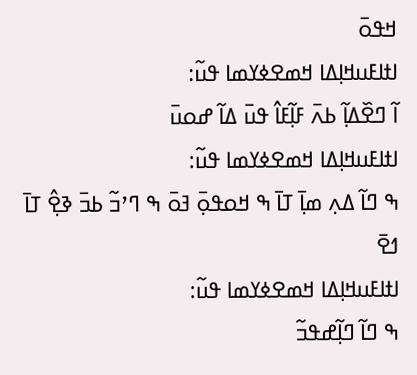ߞߟߋ߫
ߊߙߊߓߎߞߊ߲ߡߊ ߞߘߐߦߌߘߊ ߟߎ߬:
ߊ߬ ߣߐ߰ߡߊ߲߬ ߕߍ߫ ߓߊ߲߬ߓߊ߮ ߟߎ߫ ߡߊ߬ ߝߋߎ߫
ߊߙߊߓߎߞߊ߲ߡߊ ߞߘߐߦߌߘߊ ߟߎ߬:
ߒ ߣߊ߬ ߡߍ߲ ߘߊ߲߫ ߠߊ߫ ߒ ߞߋߟߋ߲߫ ߔߋ߫ ߒ ߣߴߏ߬ ߕߏ߫ ߢߐ߲߮ ߠߊ߫ ߗߐ߫
ߊߙߊߓߎߞߊ߲ߡߊ ߞߘߐߦߌߘߊ ߟߎ߬:
ߒ ߣߊ߬ ߣߊ߲߬ߝߟߏ߬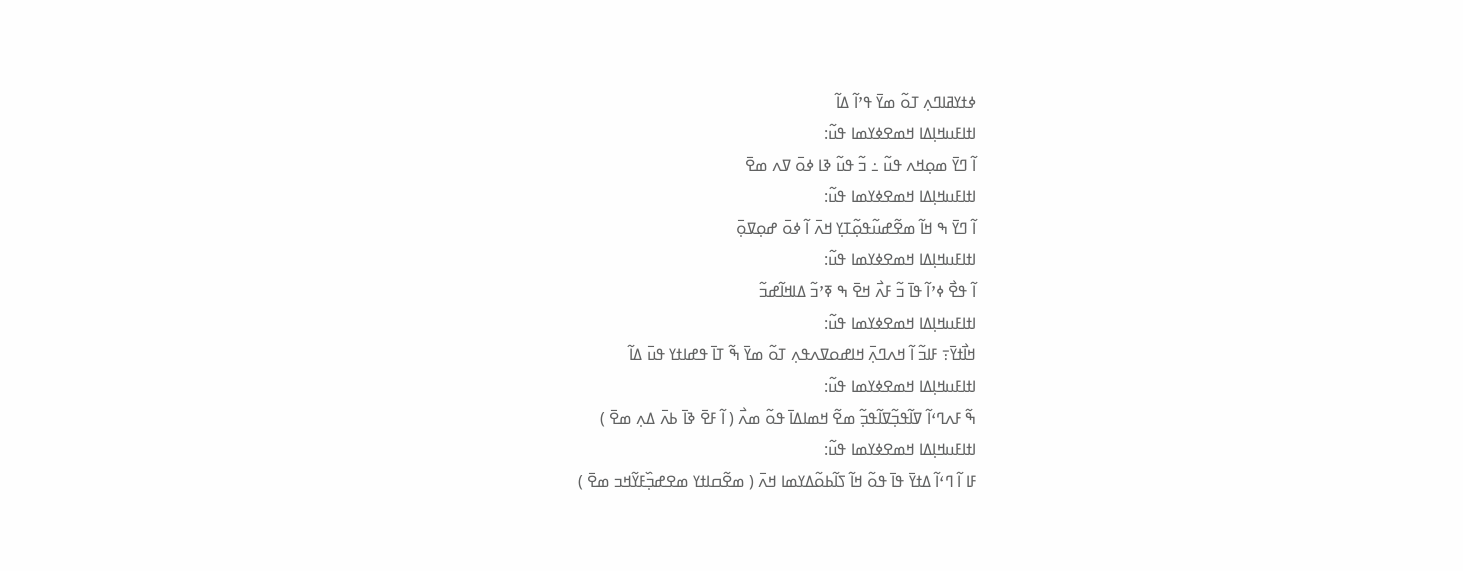ߦߙߌߥߊߣߍ߲ ߠߋ߬ ߘߌ߫ ߟߴߊ߬ ߡߊ߬
ߊߙߊߓߎߞߊ߲ߡߊ ߞߘߐߦߌߘߊ ߟߎ߬:
ߊ߬ ߣߌ߫ ߘߋ߲ߞߍ ߟߎ߬ ߸ ߏ߬ ߟߎ߬ ߢߊ ߦߋ߫ ߜߍ ߘߐ߫
ߊߙߊߓߎߞߊ߲ߡߊ ߞߘߐߦߌߘߊ ߟߎ߬:
ߊ߬ ߣߌ߫ ߒ ߞߊ߬ ߘߐ߬ߝߎ߬ߟߋ߲߬ߠߌ߲ ߞߍ߫ ߊ߬ ߦߋ߫ ߝߋ߲ߜߋ߲߫
ߊߙߊߓߎߞߊ߲ߡߊ ߞߘߐߦߌߘߊ ߟߎ߬:
ߊ߬ ߟߐ߯ ߦߴߊ߬ ߟߊ߫ ߏ߬ ߓߍ߯ ߞߐ߫ ߒ ߧߴߏ߬ ߡߊߞߊ߬ߝߏ߬
ߊߙߊߓߎߞߊ߲ߡߊ ߞߘߐߦߌߘߊ ߟߎ߬:
ߞߊ߯ߙߌ߫߹ ߓߊߏ߬ ߊ߬ ߞߍߣߍ߲߫ ߞߊߝߋߜߍߟߍ߲ ߠߋ߬ ߘߌ߫ ߒ߬ ߠߊ߫ ߟߝߊߙߌ ߟߎ߫ ߡߊ߬
ߊߙߊߓߎߞߊ߲ߡߊ ߞߘߐߦߌߘߊ ߟߎ߬:
ߒ߬ ߓߍߣߵߊ߬ ߜߊ߬ߟߏ߲߬ߜߊ߬ߟߏ߲߬ ߘߐ߬ ߞߘߊߡߊ߫ ߟߋ߬ ߘߍ߯ ( ߊ߬ ߓߐ߫ ߢߊ߫ ߕߍ߫ ߡߍ߲ ߘߐ߫ )
ߊߙߊߓߎߞߊ߲ߡߊ ߞߘߐߦߌߘߊ ߟߎ߬:
ߓߊ ߊ߬ ߣߵߊ߬ ߡߙߌ߫ ߟߊ߫ ߟߋ߬ ߞߊ߬ ߖߊ߬ߕߋ߬ߡߌߘߊ ߞߍ߫ ( ߘߐ߬ߛߊߙߌ ߘߐߝߏ߲߰ߓߌ߬ߞߏ ߘߐ߫ )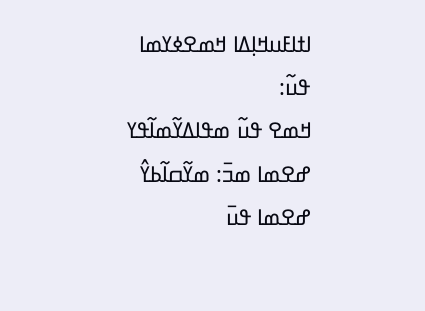ߊߙߊߓߎߞߊ߲ߡߊ ߞߘߐߦߌߘߊ ߟߎ߬:
ߞߘߐ ߟߎ߬ ߘߟߊߡߌ߬ߘߊ߬ߟߌ ߝߐߘߊ ߘߏ߫: ߘߌ߬ߛߊ߬ߕߌ߮
ߝߐߘߊ ߟߎ߫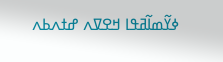ߦߌ߬ߘߊ߬ߥߟߊ ߞߐߜߍ ߝߙߍߕߍ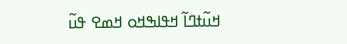ߞߎ߬ߙߣߊ߬ ߞߟߊߒߞߋ ߞߘߐ ߟߎ߬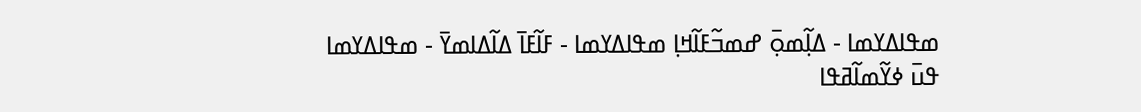ߘߟߊߡߌߘߊ - ߡߊ߲߬ߘߋ߲߫ ߝߘߏ߬ߓߊ߬ߞߊ߲ ߘߟߊߡߌߘߊ - ߓߊ߬ߓߊ߫ ߡߊ߬ߡߊߘߌ߫ - ߘߟߊߡߌߘߊ ߟߎ߫ ߦߌ߬ߘߊ߬ߥߟߊ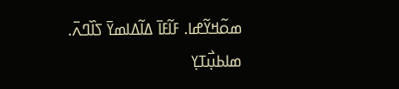ߘߋ߬ߞߌ߬ߝߊ. ߓߊ߬ߓߊ߫ ߡߊ߬ߡߊߘߌ߫ ߖߊ߰ߣߍ߫.
ߘߊߕߎ߲߯ߠߌ߲